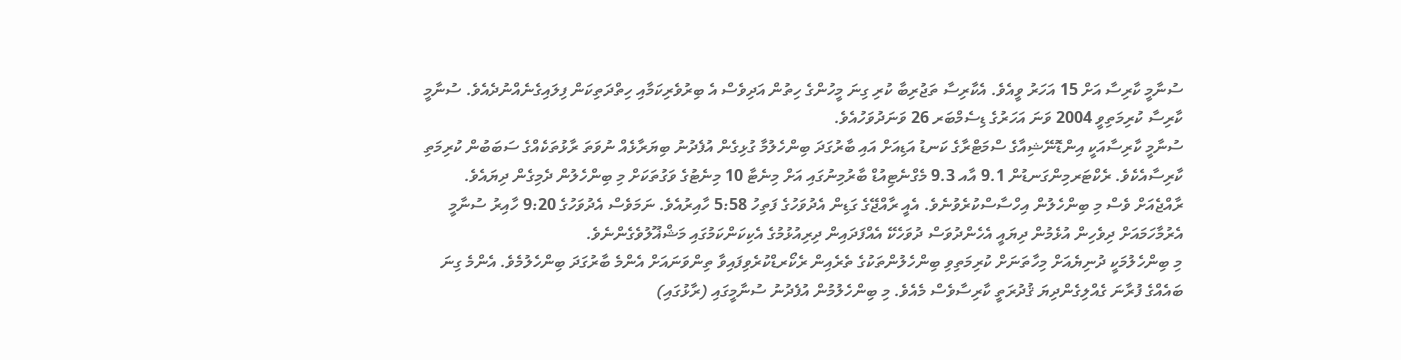ސުނާމީ ކާރިސާ އަށް 15 އަހަރު ވީއެވެ. އެކާރިސާ ތަޖުރިބާ ކުރި ގިނަ މީހުންގެ ހިތުން އަދިވެސް އެ ބިރުވެރިކަމާއި ހިތްދަތިކަން ފިލައިގެނެއްނުދެއެވެ. ސުނާމީ ކާރިސާ ކުރިމަތިވީ 2004 ވަނަ އަހަރުގެ ޑިސެމްބަރ 26 ވަނަދުވަހުއެވެ.
ސުނާމީ ކާރިސާއަކީ އިންޑޮނޭޝިއާގެ ސްމަޓްރާގެ ކަނޑު އަޑިއަށް އައި ބާރުގަދަ ބިންހެލުމާ ގުޅިގެން އުފެދުނު ބިޔަރާޅެއް ނުވަތަ ރާޅުތަކެއްގެ ސަބަބުން ކުރިމަތި ކާރިސާއެކެވެ. ރެކްޓަރމިންގަނޑުން 9.1 އާއ 9.3 މެގްނެޓިއުޑް ބާރުމިނުގައި އަށް މިނެޓާ 10 މިނެޓުގެ ވަގުތަކަށް މި ބިންހެލުން ދެމިގެން ދިޔައެވެ. ރާއްޖެއަށް ވެސް މި ބިންހެލުން އިހްސާސްކުރެވުނެވެ. އެއީ ރާއްޖޭގެ ގަޑިން އެދުވަހުގެ ފަތިހު 5:58 ހާއިރުއެވެ. ނަމަވެސް އެދުވަހުގެ 9:20 ހާއިރު ސުނާމީ އެރުމާހަމައަށް ދިވެހިން އުޅެމުން ދިޔައީ އެހެންދުވަސް ދުވަހެކޭ އެއްފަދައިން ދިރިއުޅުމުގެ އެކިކަންކަމުގައި މަޝްޣޫލުވެގެންނެވެ.
މި ބިންހެލުމަކީ ދުނިޔެއަށް މިހާތަނަށް ކުރިމަތިވި ބިންހެލުންތަކުގެ ތެރެއިން ރެކޯރޑްކުރެވިފައިވާ ތިންވަނައަށް އެންމެ ބާރުގަދަ ބިންހެލުމެވެ. އެންމެ ގިނަ ބައެއްގެ ފުރާނަ ގެއްލިގެންދިޔަ ޤުދުރަތީ ކާރިސާވެސް މެއެވެ. މި ބިންހެލުމުން އުފެދުނު ސުނާމީގައި (ރާޅުގައި)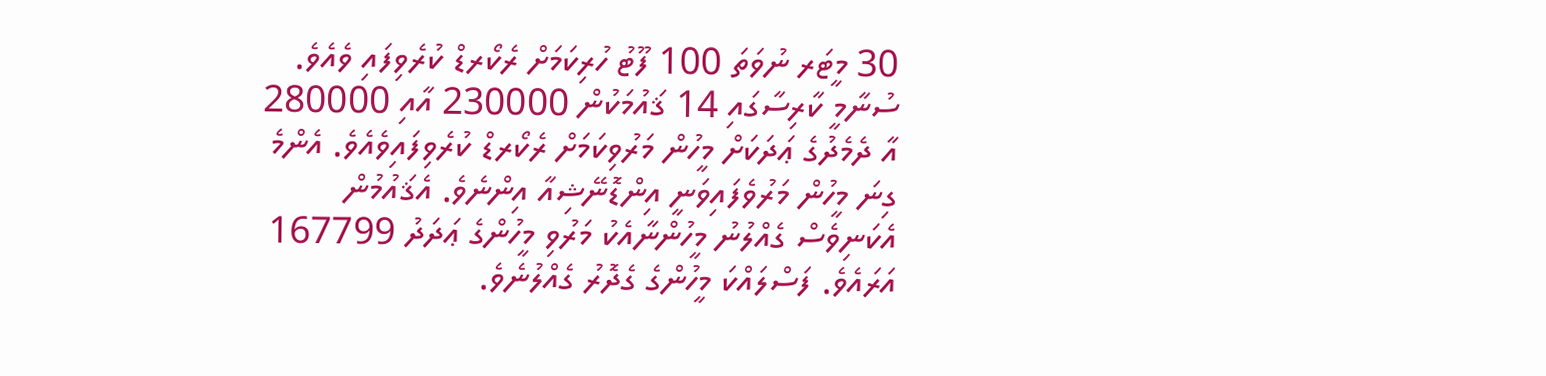30 މީޓަރ ނުވަތަ 100 ފޫޓު ހުރިކަމަށް ރެކޯރޑް ކުރެވިފައި ވެއެވެ.
ސުނާމީ ކާރިސާގައި 14 ޤައުމަކުން 230000 އާއި 280000 އާ ދެމެދުގެ ޢަދަކަށް މީހުން މަރުވިކަމަށް ރެކޯރޑް ކުރެވިފައިވެއެވެ. އެންމެ ގިނަ މީހުން މަރުވެފައިވަނީ އިންޑޮނޭޝިއާ އިންނެވެ. އެޤައުމުން އެކަނިވެސް ގެއްލުނު މީހުންނާއެކު މަރުވި މީހުންގެ ޢަދަދު 167799 އަރައެވެ. ފަސްލައްކަ މީހުންގެ ގެދޮރު ގެއްލުނެވެ.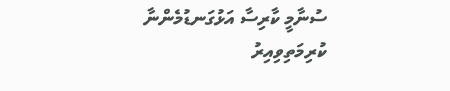ސުނާމީ ކާރިސާ އަޅުގަނޑުމެންނާ ކުރިމަތިވިއިރު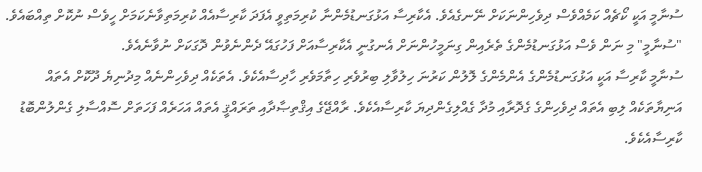ސުނާމީ އަކީ ކޯޗެއް ކަމެއްވެސް ދިވެހިންނަކަށް ނޭނގެއެވެ. އެކާރިސާ އަޅުގަނޑުމެންނާ ކުރިމަތިވީ އެފަދަ ކާރިސާއެއް ކުރިމަތިވާނެކަމަށް ހީވެސް ނުކޮށް ތިއްބައެވެ. "ސުނާމީ" މި ނަން ވެސް އަޅުގަނޑުމެންގެ ތެރެއިން ގިނަމީހުންނަށް އެނގުނީ އެކާރިސާއަށް ފަހުގައޭ ދެންނެވުން ދޮގަކަށް ނުވާނެއެވެ.
ސުނާމީ ކާރިސާ އަކީ އަޅުގަނޑުމެންގެ އެންމެންގެ ލޮލުން ކަރުނަ ހިލުވާލި ބިރުވެރި ހިތާމަވެރި ހާދިސާއެކެވެ. އެތަކެއް ދިވެހިންނެއް މިދުނިޔެ ދޫކޮށް އެތައް އަނިޔާތަކެއް ލިބި އެތައް ދިވެހިންގެ ގެދޮރާއި މުދާ ގެއްލިގެންދިޔަ ކާރިސާއެކެވެ. ރާއްޖޭގެ އިޤްތިޞާދާއި ތަރައްޤީ އެތައް އަހަރެއް ފަހަތަށް ސޮއްސާލި ގެންލުންބޮޑު ކާރިސާއެކެވެ.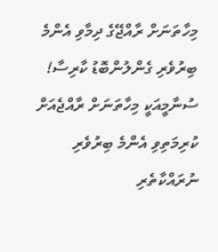މިހާތަނަށް ރާއްޖޭގެ ދިމާވި އެންމެ ބިރުވެރި ގެންލުންބޮޑު ކާރިސާ!
ސުނާމީއަކީ މިހާތަނަށް ރާއްޖެއަށް ކުރިމަތިވި އެންމެ ބިރުވެރި ނުރައްކާތެރި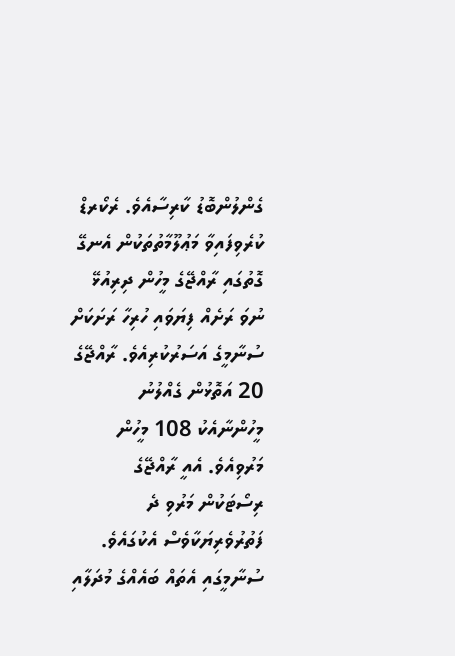ގެންލުންބޮޑު ކާރިސާއެވެ. ރެކޯރޑް ކުރެވިފައިވާ މަޢުލޫމާތުތަކުން އެނގޭ ގޮތުގައި ރާއްޖޭގެ މީހުން ދިރިއުޅޭ ނުވަ ރަށެއް ފިޔަވައި ހުރިހާ ރަށަކަށް ސުނާމީގެ އަސަރުކުރިއެވެ. ރާއްޖޭގެ 20 އަތޮޅުން ގެއްލުނު މީހުންނާއެކު 108 މީހުން މަރުވިއެވެ. އެއީ ރާއްޖޭގެ ރިސޯޓަކުން މަރުވި ދެ ފަތުރުވެރިޔަކާވެސް އެކުގައެވެ.
ސުނާމީގައި އެތައް ބައެއްގެ މުދަލާއި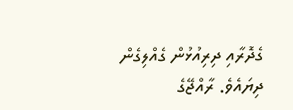ގެދޮރާއި ދިރިއުޅުން ގެއްލިގެން ދިޔައެވެ. ރާއްޖޭގެ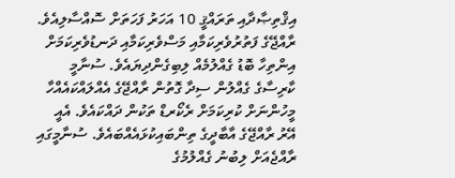އިޤްތިޞާދާއި ތަރައްޤީ 10 އަހަރު ފަހަތަށް ސޮއްސާލިއެވެ. ރާއްޖޭގެ ފަތުރުވެރިކަމާއި މަސްވެރިކަމާއި ދަނޑުވެރިކަމަށް އިންތިހާ ބޮޑު ގެއްލުމެއް ލިބިގެންދިޔައެވެ. ސުނާމީ ކާރިސާގެ ގެއްލުން ސިދާ ގޮތުން ރާއްޖޭގެ އެއްލައްކައެއްހާ މީހުންނަށް ކުރިކަމަށް ރެކޯރޑް ތަކުން ދައްކައެވެ. އެއީ އޭރު ރާއްޖޭގެ އާބާދީގެ ތިންބައިކުޅައެއްބައެވެ. ސުނާމީގައި ރާއްޖެއަށް ލިބުނު ގެއްލުމުގެ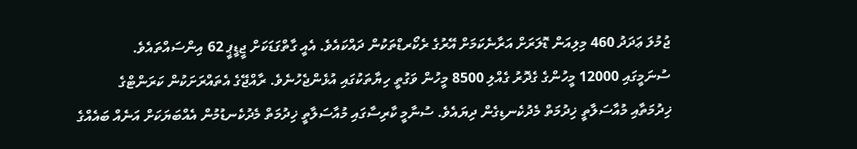ޖުމުލަ ޢަދަދު 460 މިލިއަން ޑޮލަރަށް އަރާނެކަމަށް އޭރުގެ ރެކޯރޑްތަކުން ދައްކައެވެ. އެއީ ގާތްގަޑަކަށް ޖީޑީޕީ 62 އިންސައްތައެވެ.
ސުނަމީގައި 12000 މީހުންގެ ގެދޮރު ގެއްލި 8500 މީހުން ވަގުތީ ހިޔާތަކުގައި އުޅެންޖެހުނެވެ. ރާއްޖޭގެ އެތައްރަށަކުން ކަރަންޓްގެ ޚިދުމަތާއި މުއާސަލާތީ ޚިދުމަތް މެދުކެނޑިގެން ދިޔައެވެ. ސުނާމީ ކާރިސާގައި މުއާސަލާތީ ޚިދުމަތް މެދުކެނޑުމުން އެއްބަޔަކަށް އަނެއް ބައެއްގެ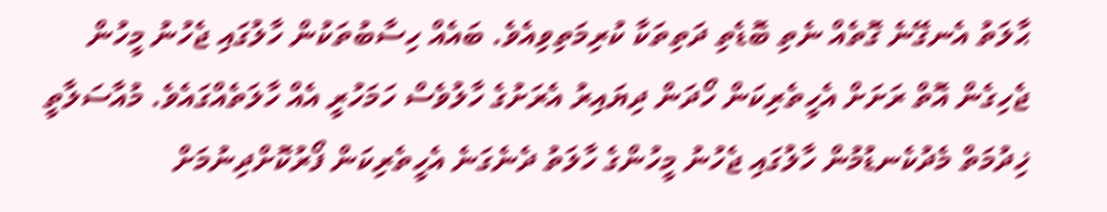ޙާލަތު އެނގޭނެ ގޮތެއް ނެތި ބޮޑެތި ދަތިތަކާ ކުރިމަތިވިއެވެ. ބައެއް ހިސާބުތަކުން ހާލުގައި ޖެހުނު މީހުން ޖެހިގެން އޮތް ރަށަށް އެހީތެރިކަން ހޯދަން ދިޔައިރު އެރަށުގެ ހާލުވެސް ހަމަހުރީ އެއް ހާލަތެއްގައެވެ. މުއާސަލާތީ ޚިދުމަތް މެދުކެނޑުމުން ހާލުގައި ޖެހުނު މީހުންގެ ހާލަތު ދެނެގަނެ އެހީތެރިކަން ފޯރުކޮށްދިނުމަށް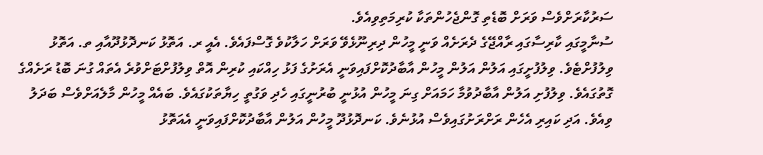ސަރުކާރަށްވެސް ވަރަށް ބޮޑެތި ގޮންޖެހުންތަކާ ކުރިމަތިވިއެވެ.
ސުނާމީގައި ކާރިސާގައި ރާއްޖޭގެ ދެރަށެއް ވަނީ މީހުން ދިރިނޫޅެވޭ ވަރަށް ހަލާކުވެ ގޮސްފައެވެ. އެއީ ރ. އަތޮޅު ކަނދޮޅުދޫއާއި ތ. އަތޮޅު ވިލުފުށްޓެވެ. ވިލުފުށީގައި އަލުން އަލުން މީހުން އާބާދުކޮށްފައިވަނީ އެރަށުގެ ފަޅު ހިއްކައި ކުރިން އޮތް ވިލުފުށްޓަށްވުރެ އެތައް ގުނަ ބޮޑު ރަށެއްގެ ގޮތުގައެވެ. ވިލުފުށި އަލުން އާބާދުވުމާ ހަމައަށް ގިނަ މީހުން އުޅުނީ ބުރުނީގައި ހެދި ވަގުތީ ހިޔާތަކުގައެވެ. ބައެއް މީހުން މާލެއަށްވެސް ބަދަލު ވިއެވެ. އަދި ކައިރި އެހެން ރަށްރަށުގައިވެސް އުޅުނެވެ. ކަނދޮޅުދޫ މީހުން އަލުން އާބާދުކޮށްފައިވަނީ އެއަތޮޅު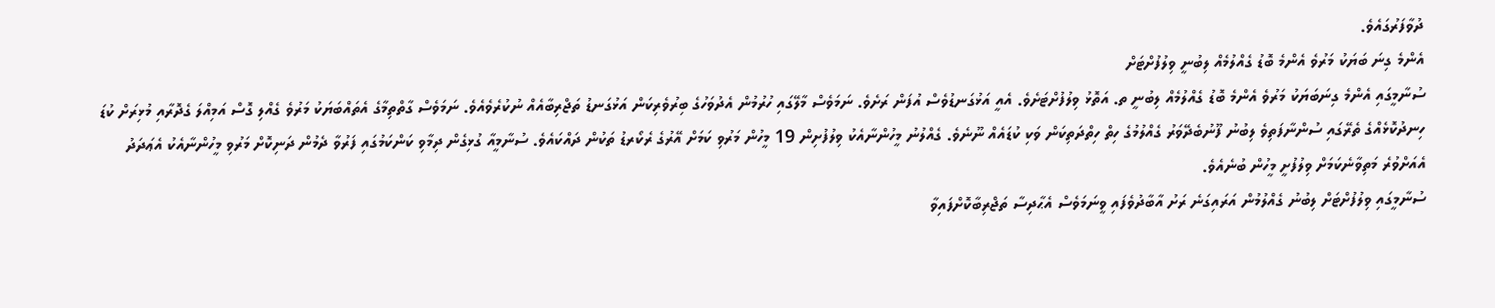ދުވާފަރުގައެވެ.
އެންމެ ގިނަ ބަޔަކު މަރުވެ އެންމެ ބޮޑު ގެއްލުމެއް ލިބުނީ ވިލުފުށްޓަށް
ސުނާމީގައި އެންމެ ގިނަބަޔަކު މަރުވެ އެންމެ ބޮޑު ގެއްލުމެއް ލިބުނީ ތ. އަތޮޅު ވިލުފުށްޓަށެވެ. އެއީ އަޅުގަނޑުވެސް އުފަން ރަށެވެ. ނަމަވެސް މާލޭގައި ހުރުމުން އެދުވަހުގެ ބިރުވެރިކަން އަޅުގަނޑު ތަޖްރިބާއެއް ނުކުރެވެއެވެ. ނަމަވެސް ގާތްތިމާގެ އެތައްބަޔަކު މަރުވެ ގެއްލި ގޮސް އަމިއްލަ ގެދޮރާއި މުޅިރަށް ކުޑަ ހިނދުކޮޅެއްގެ ތެރޭގައި ސުންނާފަތިވެ ލިބުނު ފޫނުބެދޭވަރު ގެއްލުމުގެ ހިތް ހިތްދަތިކަން ވަކި ކުޑައެއް ނޫނެވެ. ގެއްލުނު މީހުންނާއެކު ވިލުފުށިން 19 މީހުން މަރުވި ކަމަށް އޭރުގެ ރެކޯރޑު ތަކުން ދައްކައެވެ. ސުނާމީއާ ގުޅިގެން ދިމާވި ކަންކަމުގައި ފަރުވާ ދެމުން ދަނިކޮށް މަރުވި މީހުންނާއެކު އެޢަދަދު އެއަށްވުރެ މަތިވާނެކަމަށް ވިލުފުށީ މީހުން ބުނެއެވެ.
ސުނާމީގައި ވިލުފުށްޓަށް ލިބުނު ގެއްލުމުން އަރައިގަނެ ރަށު އާބާދުވެފައި ވީނަމަވެސް އެޙާދިސާ ތަޖްރިބާކޮށްފައިވާ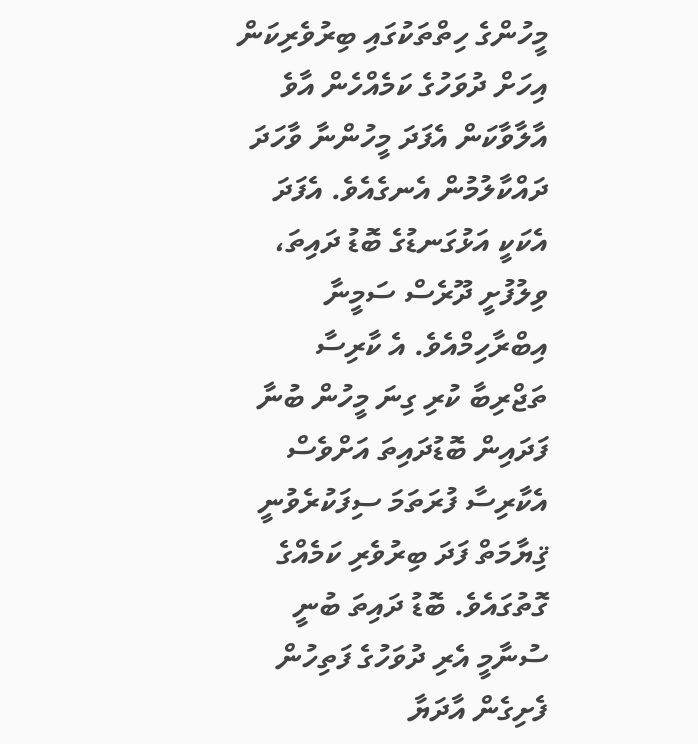މީހުންގެ ހިތްތަކުގައި ބިރުވެރިކަން އިހަށް ދުވަހުގެ ކަމެއްހެން އާވެ އާލާވާކަން އެފަދަ މީހުންނާ ވާހަދަ ދައްކާލުމުން އެނގެއެވެ. އެފަދަ އެކަކީ އަޅުގަނޑުގެ ބޮޑު ދައިތަ، ވިލުފުށީ ދޫރެސް ސަމީނާ އިބްރާހިމްއެވެ. އެ ކާރިސާ ތަޖްރިބާ ކުރި ގިނަ މީހުން ބުނާ ފަދައިން ބޮޑުދައިތަ އަށްވެސް އެކާރިސާ ފުރަތަމަ ސިފަކުރެވުނީ ޤިޔާމަތް ފަދަ ބިރުވެރި ކަމެއްގެ ގޮތުގައެވެ. ބޮޑު ދައިތަ ބުނީ ސުނާމީ އެރި ދުވަހުގެ ފަތިހުން ފެށިގެން އާދަޔާ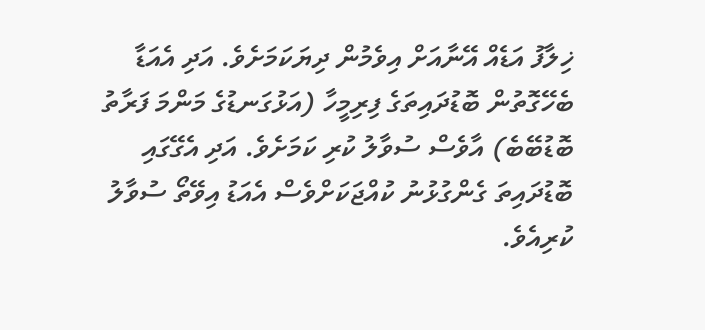ޚިލާފު އަޑެއް އޭނާއަށް އިވެމުން ދިޔަކަމަށެވެ. އަދި އެއަޑާ ބެހޭގޮތުން ބޮޑުދައިތަގެ ފިރިމީހާ (އަޅުގަނޑުގެ މަންމަ ފަރާތު ބޮޑުބޭބެ) އާވެސް ސުވާލު ކުރި ކަމަށެވެ. އަދި އެގޭގައި ބޮޑުދައިތަ ގެންގުޅުނު ކުއްޖަކަށްވެސް އެއަޑު އިވޭތޯ ސުވާލު ކުރިއެވެ.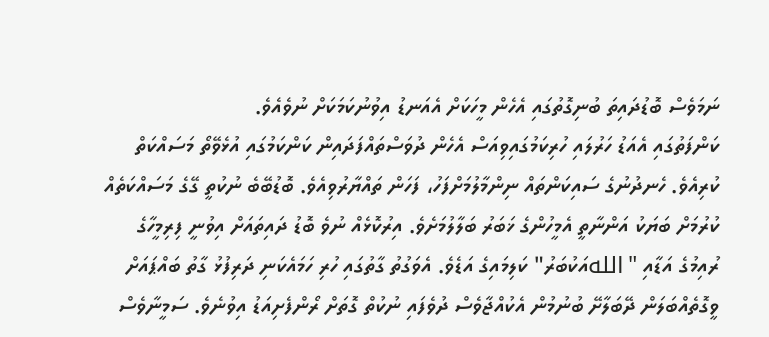ނަމަވެސް ބޮޑުދައިތަ ބުނިގޮތުގައި އެހެން މީހަކަށް އެއަނޑު އިވުނުކަމަކަށް ނުވެއެވެ.
ކަންފަތުގައި އެއަޑު ހަރުލައި ހުރިކަމުގައިވިއަސް އެހެން ދުވަސްތައްފަދައިން ކަންކަމުގައި އުޅެވޭތޯ މަސައްކަތް ކުރިއެވެ. ހެނދުނުގެ ސައިކަންތައް ނިންމާލުމަށްފަހު، ފަހަން ތައްޔާރުވިއެވެ. ބޮޑުބޭބެ ނުކުތީ ގޭގެ މަސައްކަތެއް ކުރުމަށް ބަޔަކު އަންނާތީ އެމީހުންގެ ޚަބަރު ބަލާލުމަށެވެ. އިރުކޮޅެއް ނުވެ ބޮޑު ދައިތައަށް އިވުނީ ފިރިމީހާގެ ރުއިމުގެ އަޑާއި "اللهއަކުބަރު" ކަލިމައިގެ އަޑެވެ. އެވަގުތު ގާތުގައި ހުރި ހަމައެކަނި ދަރިފުޅު ގާތު ބައްޕައަށް ވީގޮތެއްބަލަން ދޭބަލާށޭ ބުނުމުން އެކުއްޖާވެސް ދުވެފައި ނުކުތް ގޮތަށް ރޯންފެށިއަޑު އިވުނެވެ. ސަމީނާވެސް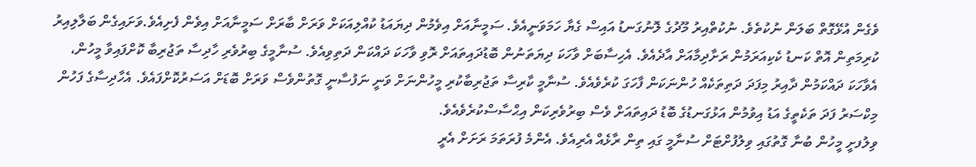ވެގެން އުޅޭގޮތް ބަލަން ނުކުތެވެ. ނުކުތްއިރު މޫދުގެ ލޮނުގަނޑު އައިސް ގެޔާ ހަމަވަނީއެވެ. ސަމީނާއަށް އިވެމުން ދިޔައަޑު ކުއްލިއަކަށް ވަރަށް ބާރަށް ސަމީނާއަށް އިވެން ފެށިއެވެ.ވަށައިގެން ބަލާލިއިރު ކުރިމަތިން އޮތް ކަނޑު ކެކިއަރަމުން ރަށާދިމާއަށް އާދެއެވެ. އެހިސާބަށް ވާހަކަ ދިޔަތަނުން ބޮޑުދައިތައަށް ރޮވި ވާހަކަ ދައްކަން ދަތިވިއެވެ. ސުނާމީގެ ބިރުވެރި ހާދިސާ ތަޖުރިބާ ކޮށްފައިވާ މީހުން، އެވާހަކަ ދައްކަމުން ދާއިރު މިފަދަ ދަތިތަކެއް ހުންނަކަން ފާހަގަ ކުރެވެއެވެ. ސުނާމީ ކާރިސާ ތަޖުރިބާކުރި މީހުންނަށް ވަނީ ނަފުސާނީ ގޮތުންވެސް ވަރަށް ބޮޑަށް އަސަރުކޮށްފައެވެ. އެހާދިސާގެ ފަހުން މިކްސަރު ފަދަ ތަކެތީގެ އަޑު އިވުމުން އަޅުގަނޑުގެ ބޮޑު ދައިތައަށް ވެސް ބިރުވެރިކަން އިޙްސާސްކުރެވެއެވެ.
ވިލުފށީ މީހުން ބުނާ ގޮތުގައި ވިލުފުށްޓަށް ސުނާމީ ގައި ތިން ރާޅެއް އެރިއެވެ. އެންމެ ފުރަތަމަ ރަށަށް އެރީ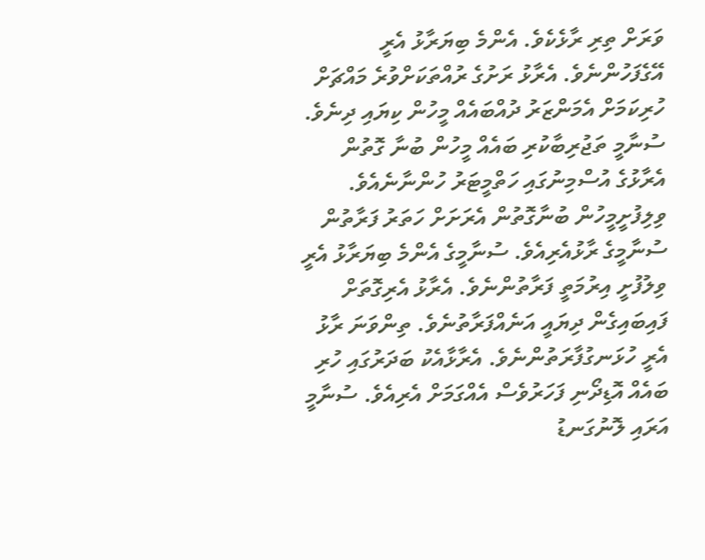ވަރަށް ތިރި ރާޅެކެވެ. އެންމެ ބިޔަރާޅު އެރީ އޭގެފަހުންނެވެ. އެރާޅު ރަށުގެ ރުއްތަކަށްވުރެ މައްޗަށް ހުރިކަމަށް އެމަންޒަރު ދުއްބައެއް މީހުން ކިޔައި ދިނެވެ. ސުނާމީ ތަޖުރިބާކުރި ބައެއް މީހުން ބުނާ ގޮތުން އެރާޅުގެ އުސްމިނުގައި ހަތްމީޓަރު ހުންނާނެއެވެ. ވިލިފުށީމީހުން ބުނާގޮތުން އެރަށަށް ހަތަރު ފަރާތުން ސުނާމީގެ ރާޅުއެރިއެވެ. ސުނާމީގެ އެންމެ ބިޔަރާޅު އެރީ ވިލުފުށީ އިރުމަތީ ފަރާތުންނެވެ. އެރާޅު އެރިގޮތަށް ފައިބައިގެން ދިޔައީ އަނެއްފަރާތުނެވެ. ތިންވަނަ ރާޅު އެރީ ހުޅަނގުފާރަތުންނެވެ. އެރާޅާއެކު ބަދަރުގައި ހުރި ބައެއް އޮޑިދޯނި ފަހަރުވެސް އެއްގަމަށް އެރިއެވެ. ސުނާމީ އަރައި ލޮނުގަނޑު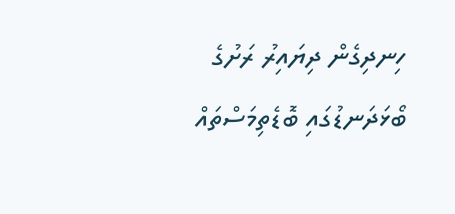ހިނދިގެން ދިޔައިރު ރަށުގެ ބޯޅަދަނޑުގައި ބޮޑެތިމަސްތައް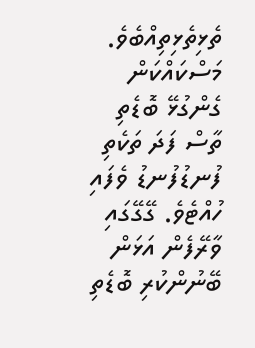ތެޅިތެޅިތިއްބެވެ. މަސްކައްކަން ގެންގުޅޭ ބޮޑެތި ތާސް ފަދަ ތަކެތި ފުނޑުފުނޑު ވެފައި ހުއްޓެވެ. ގޭގޭގައި ވާރޭފެން އަޅަން ބޭނުންކުރި ބޮޑެތި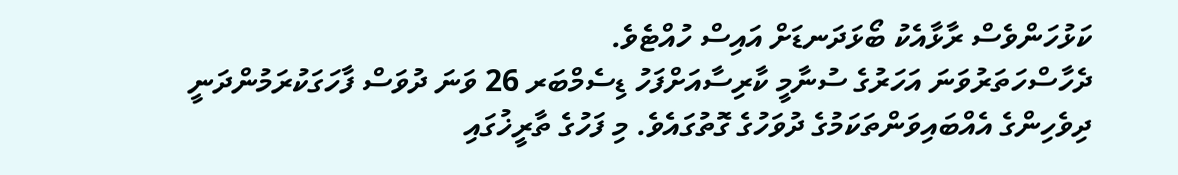ކަޅުހަންވެސް ރާޅާއެކު ބޯޅަދަނޑަށް އައިސް ހުއްޓެވެ.
ދެހާސްހަތަރުވަނަ އަހަރުގެ ސުނާމީ ކާރިސާއަށްފަހު ޑިސެމްބަރ 26 ވަނަ ދުވަސް ފާހަގަކުރަމުންދަނީ ދިވެހިންގެ އެއްބައިވަންތަކަމުގެ ދުވަހުގެ ގޮތުގައެވެ. މި ފަހުގެ ތާރީޚުގައި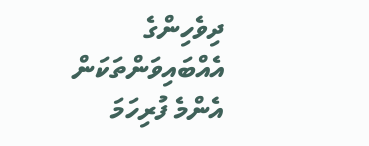ދިވެހިންގެ އެއްބައިވަންތަކަން އެންމެ ފުރިހަމަ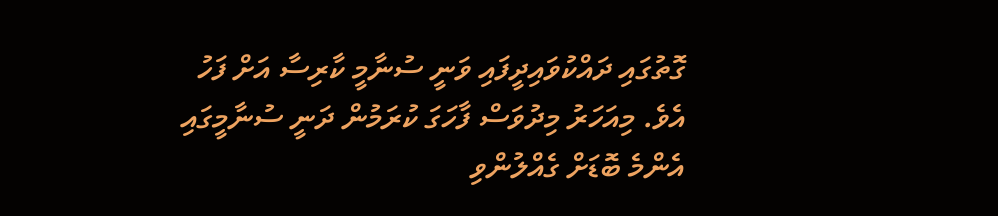ގޮތުގައި ދައްކުވައިދީފައި ވަނީ ސުނާމީ ކާރިސާ އަށް ފަހު އެވެ. މިއަހަރު މިދުވަސް ފާހަގަ ކުރަމުން ދަނީ ސުނާމީގައި އެންމެ ބޮޑަށް ގެއްލުންވި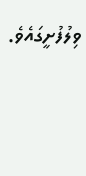ވިލުފުށީގައެވެ.